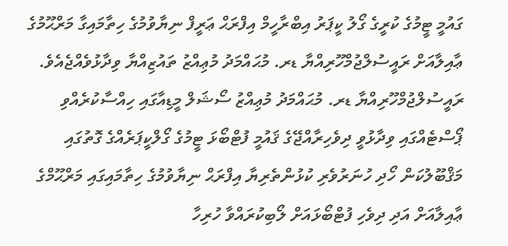ގައުމީ ޓީމުގެ ކުރީގެ ގޯލު ކީޕަރު އިބްރާހީމް އިފްރަޙް ޢަރީފް ނިޔާވުމުގެ ހިތާމައިގާ މަރްޙޫމުގެ ޢާއިލާއަށް ރައީސުލްޖުމްހޫރިއްޔާ ޑރ. މުޙައްމަދު މުޢިއްޒު ތައުޒިއްޔާ ވިދާޅުވެއްޖެއެވެ.
ރައީސުލްޖުމްހޫރިއްޔާ ޑރ. މުޙައްމަދު މުޢިއްޒު ސޯޝަލް މީޑިއާގައި ހިއްސާކުރެއްވި ޕޯސްޓެއްގައި ވިދާޅުވީ ދިވެހިރާއްޖޭގެ ޤައުމީ ފުޓްބޯޅަ ޓީމުގެ ގޯލްކީޕަރެއްގެ ގޮތުގައި މަޤްބޫލުކަން ހޯދި ހުނަރުވެރި ކުޅުންތެރިޔާ އިފްރަޙް ނިޔާވުމުގެ ހިތާމައިގައި މަރްޙޫމްގެ ޢާއިލާއަށް އަދި ދިވެހި ފުޓްބޯޅައަށް ލޯބިކުރައްވާ ހުރިހާ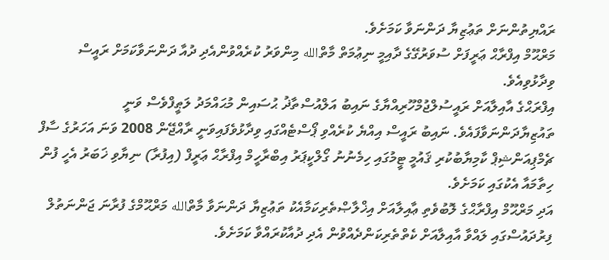ރައްޔިތުންނަށް ތަޢުޒިޔާ ދަންނަވާ ކަމަށެވެ.
މަރްޙޫމް އިފްރާޙް ޢަރީފަށް ސުވަރުގޭގެ ދާއިމީ ނިޢުމަތް މާތްالله މިންވަރު ކުރެއްވުންއެދި ދުއާ ދަންނަވާކަމަށް ރައީސް ވިދާޅުވިއެވެ.
އިފްރަޙްގެ އާއިލާއަށް ރައީސުލްޖުމްހޫރިއްޔާގެ ނައިބު އަލްއުސްތާޛު ޙުސައިން މުޙައްމަދު ލަޠީފްވެސް ވަނީ ތައުޒިޔާދަންނަވާފައެވެ. ނައިބު ރައީސް އިއްޔެ ކުރެއްވި ޕޯސްޓެއްގައި ވިދާޅުވެފައިވަނީ ރާއްޖޭން 2008 ވަނަ އަހަރުގެ ސާފް ޗެމްޕިއަންޝިޕް ކާމިޔާބުކުރި ޤައުމީ ޓީމުގައި ހިމެނުނު ގޯލްކީޕަރު އިބްރާހީމް އިފްރާޙް ޢަރީފް (އިފުރާ) ނިޔާވި ޚަބަރު އެހީ ފުން ހިތާމައާ އެކުގައި ކަމަށެވެ.
އަދި މަރްޙޫމް އިފްރާޙްގެ ލޮބުވެތި ޢާއިލާއަށް އިޚްލާޞްތެރިކަމާއެކު ތަޢުޒިޔާ ދަންނަވާ މާތްالله މަރްޙޫމްގެ ފުރާނަ ޖަންނަތުލް ފިރުދައުސްގައި ލައްވާ އާއިލާއަށް ކެތްތެރިކަންދެއްވުން އެދި ދުއާކުރައްވާ ކަމަށެވެ.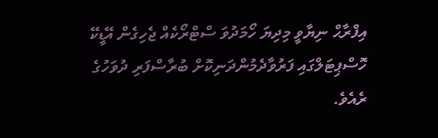އިފްރާޙް ނިޔާވީ މިދިޔަ ހޯމަދުވަ ސްޓްރޯކެއް ޖެހިގެން އޭޑީކޭ ހޮސްޕިޓަލްގައި ފަރުވާދެމުންދަނިކޮށް ބުރާސްފަރި ދުވަހުގެ ރެއެވެ.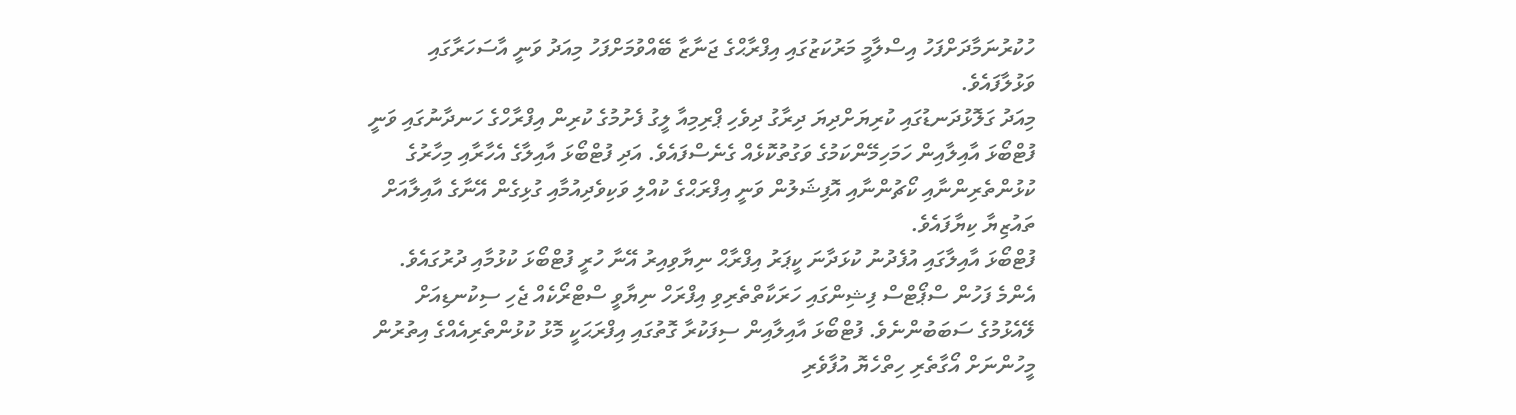ހުކުރުނަމާދަށްފަހު އިސްލާމީ މަރުކަޒުގައި އިފްރާޙްގެ ޖަނާޒާ ބޭއްވުމަށްފަހު މިއަދު ވަނީ އާސަހަރާގައި ވަޅުލާފައެވެ.
މިއަދު ގަލޮޅުދަނޑުގައި ކުރިޔަށްދިޔަ ދިރާގު ދިވެހި ޕްރިމިއާ ލީގު ފެށުމުގެ ކުރިން އިފްރާހްގެ ހަނދާނުގައި ވަނީ ފުޓްބޯޅަ އާއިލާއިން ހަމަހިމޭންކަމުގެ ވަގުތުކޮޅެއް ގެނެސްފައެވެ. އަދި ފުޓްބޯޅަ އާއިލާގެ އެހާރާއި މިހާރުގެ ކުޅުންތެރިންނާއި ކޯޗުންނާއި އޮފިޝަލުން ވަނީ އިފްރަޙްގެ ކުއްލި ވަކިވެދިއުމާއި ގުޅިގެން އޭނާގެ އާއިލާއަށް ތައުޒިޔާ ކިޔާފައެވެ.
ފުޓްބޯޅަ އާއިލާގައި އުފެދުނު ކުޅަދާނަ ކީޕަރު އިފްރާޙް ނިޔާވިއިރު އޭނާ ހުރީ ފުޓްބޯޅަ ކުޅުމާއި ދުރުގައެވެ. އެންމެ ފަހުން ސްޕޯޓްސް ފިޝިންގައި ހަރަކާތްތެރިވި އިފްރަހް ނިޔާވީ ސްޓްރޯކެއް ޖެހި ސިކުނޑިއަށް ލޭއެޅުމުގެ ސަބަބުންނެވެ. ފުޓްބޯޅަ އާއިލާއިން ސިފަކުރާ ގޮތުގައި އިފްރަޙަކީ މޮޅު ކުޅުންތެރިއެއްގެ އިތުރުން މީހުންނަށް އޯގާތެރި ހިތްހެޔޮ އުފާވެރި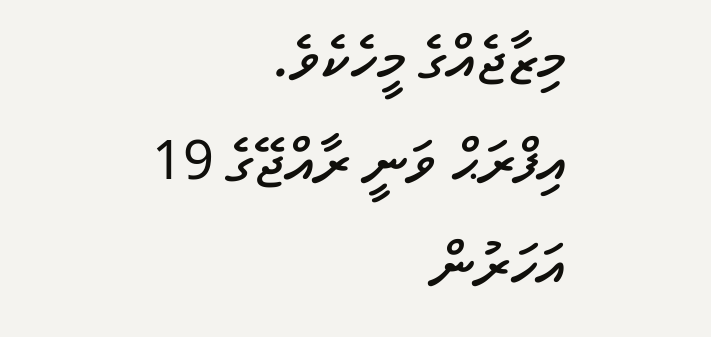މިޒާޖެއްގެ މީހެކެވެ.
އިފްރަޙް ވަނީ ރާއްޖޭގެ 19 އަހަރުން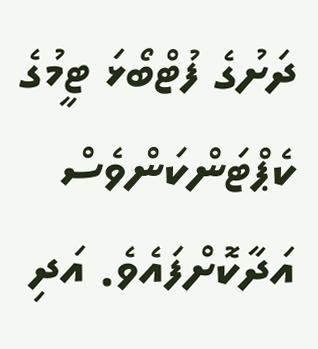ދަށުގެ ފުޓްބޯޅަ ޓީމުގެ ކެޕްޓަންކަންވެސް އަދާކޮށްފައެވެ. އަދި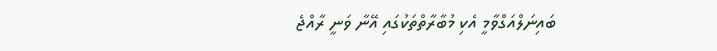ބައިނަލްއަގްވާމީ އެކި މުބާރާތްތަކުގައި އޭނާ ވަނީ ރާއްޖެ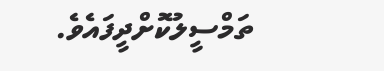ތަމްސީލުކޮށްދީފައެވެ.